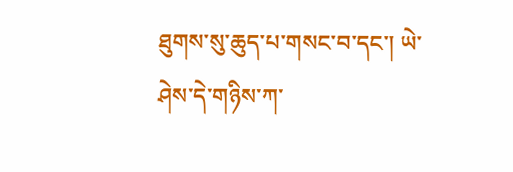ཐུགས་སུ་ཆུད་པ་གསང་བ་དང་། ཡེ་ཤེས་དེ་གཉིས་ཀ་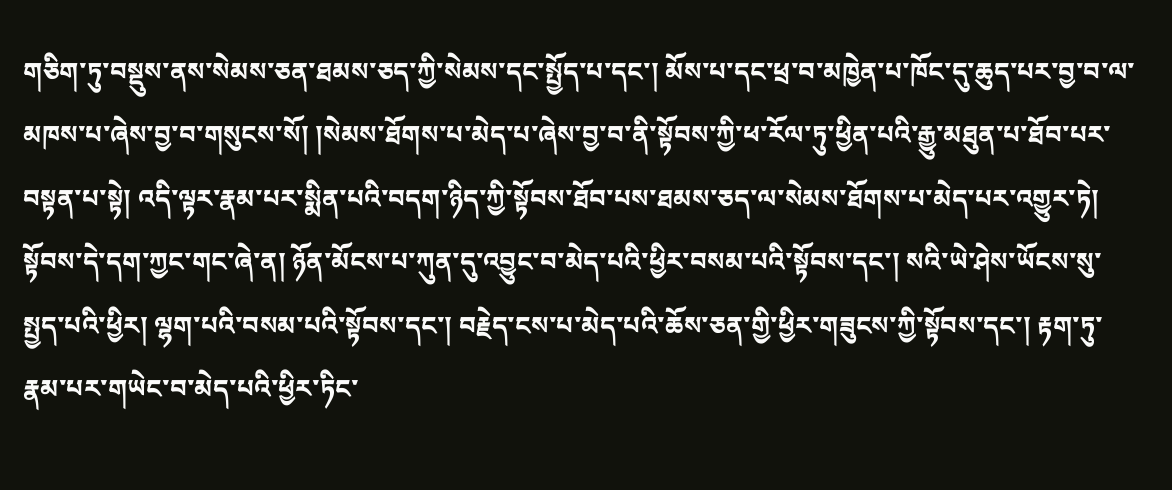གཅིག་ཏུ་བསྡུས་ནས་སེམས་ཅན་ཐམས་ཅད་ཀྱི་སེམས་དང་སྤྱོད་པ་དང་། མོས་པ་དང་ཕྲ་བ་མཁྱེན་པ་ཁོང་དུ་ཆུད་པར་བྱ་བ་ལ་མཁས་པ་ཞེས་བྱ་བ་གསུངས་སོ། །སེམས་ཐོགས་པ་མེད་པ་ཞེས་བྱ་བ་ནི་སྟོབས་ཀྱི་ཕ་རོལ་ཏུ་ཕྱིན་པའི་རྒྱུ་མཐུན་པ་ཐོབ་པར་བསྟན་པ་སྟེ། འདི་ལྟར་རྣམ་པར་སྨིན་པའི་བདག་ཉིད་ཀྱི་སྟོབས་ཐོབ་པས་ཐམས་ཅད་ལ་སེམས་ཐོགས་པ་མེད་པར་འགྱུར་ཏེ། སྟོབས་དེ་དག་ཀྱང་གང་ཞེ་ན། ཉོན་མོངས་པ་ཀུན་དུ་འབྱུང་བ་མེད་པའི་ཕྱིར་བསམ་པའི་སྟོབས་དང་། སའི་ཡེ་ཤེས་ཡོངས་སུ་སྤྱད་པའི་ཕྱིར། ལྷག་པའི་བསམ་པའི་སྟོབས་དང་། བརྗེད་ངས་པ་མེད་པའི་ཆོས་ཅན་གྱི་ཕྱིར་གཟུངས་ཀྱི་སྟོབས་དང་། རྟག་ཏུ་རྣམ་པར་གཡེང་བ་མེད་པའི་ཕྱིར་ཏིང་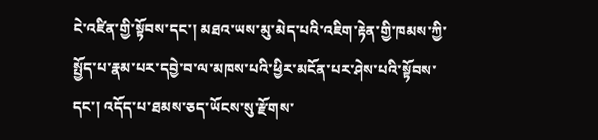ངེ་འཛིན་གྱི་སྟོབས་དང་། མཐའ་ཡས་མུ་མེད་པའི་འཇིག་རྟེན་གྱི་ཁམས་ཀྱི་སྤྱོད་པ་རྣམ་པར་དབྱེ་བ་ལ་མཁས་པའི་ཕྱིར་མངོན་པར་ཤེས་པའི་སྟོབས་དང་། འདོད་པ་ཐམས་ཅད་ཡོངས་སུ་རྫོགས་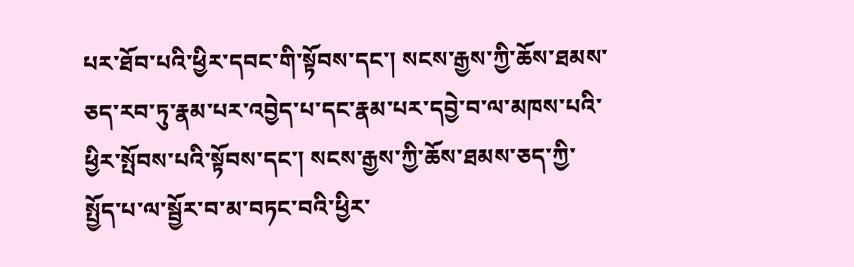པར་ཐོབ་པའི་ཕྱིར་དབང་གི་སྟོབས་དང་། སངས་རྒྱས་ཀྱི་ཆོས་ཐམས་ཅད་རབ་ཏུ་རྣམ་པར་འབྱེད་པ་དང་རྣམ་པར་དབྱེ་བ་ལ་མཁས་པའི་ཕྱིར་སྤོབས་པའི་སྟོབས་དང་། སངས་རྒྱས་ཀྱི་ཆོས་ཐམས་ཅད་ཀྱི་སྤྱོད་པ་ལ་སྦྱོར་བ་མ་བཏང་བའི་ཕྱིར་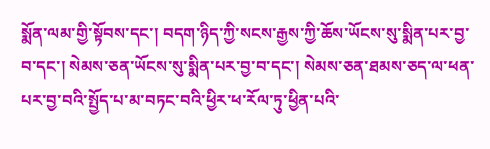སྨོན་ལམ་གྱི་སྟོབས་དང་། བདག་ཉིད་ཀྱི་སངས་རྒྱས་ཀྱི་ཆོས་ཡོངས་སུ་སྨིན་པར་བྱ་བ་དང་། སེམས་ཅན་ཡོངས་སུ་སྨིན་པར་བྱ་བ་དང་། སེམས་ཅན་ཐམས་ཅད་ལ་ཕན་པར་བྱ་བའི་སྤྱོད་པ་མ་བཏང་བའི་ཕྱིར་ཕ་རོལ་ཏུ་ཕྱིན་པའི་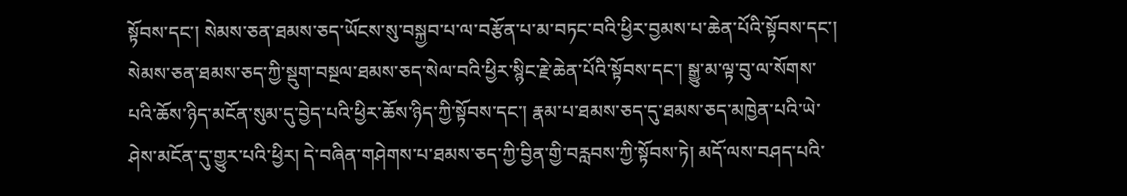སྟོབས་དང་། སེམས་ཅན་ཐམས་ཅད་ཡོངས་སུ་བསྐྱབ་པ་ལ་བརྩོན་པ་མ་བཏང་བའི་ཕྱིར་བྱམས་པ་ཆེན་པོའི་སྟོབས་དང་། སེམས་ཅན་ཐམས་ཅད་ཀྱི་སྡུག་བསྔལ་ཐམས་ཅད་སེལ་བའི་ཕྱིར་སྙིང་རྗེ་ཆེན་པོའི་སྟོབས་དང་། སྒྱུ་མ་ལྟ་བུ་ལ་སོགས་པའི་ཆོས་ཉིད་མངོན་སུམ་དུ་བྱེད་པའི་ཕྱིར་ཆོས་ཉིད་ཀྱི་སྟོབས་དང་། རྣམ་པ་ཐམས་ཅད་དུ་ཐམས་ཅད་མཁྱེན་པའི་ཡེ་ཤེས་མངོན་དུ་གྱུར་པའི་ཕྱིར། དེ་བཞིན་གཤེགས་པ་ཐམས་ཅད་ཀྱི་བྱིན་གྱི་བརླབས་ཀྱི་སྟོབས་ཏེ། མདོ་ལས་བཤད་པའི་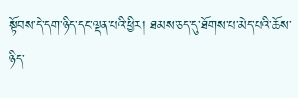སྟོབས་དེ་དག་ཉིད་དང་ལྡན་པའི་ཕྱིར། ཐམས་ཅད་དུ་ཐོགས་པ་མེད་པའི་ཆོས་ཉིད་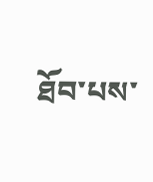ཐོབ་པས་